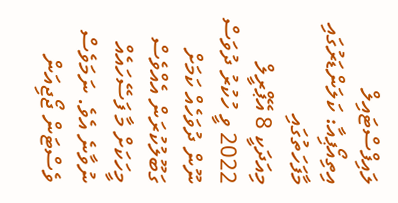ލައިފްސްޓައިލް
އިތިއޯޕިއާ: ކަލަންޑަރުގައި މާފަހަތުގައި
މިއަދަކީ 8 އޭޕްރީލް 2022 ވީ ހުކުރު ދުވަސް ނޫން ދުވަހެއް ކަމަށް ގަބޫލުކުރަން އެއްވެސް މީހަކަށް މާ ފަސޭހައެއް ނުވާނެ އެވެ. ނަމަވެސް ވެސްޓަން ޖޯޖިއަން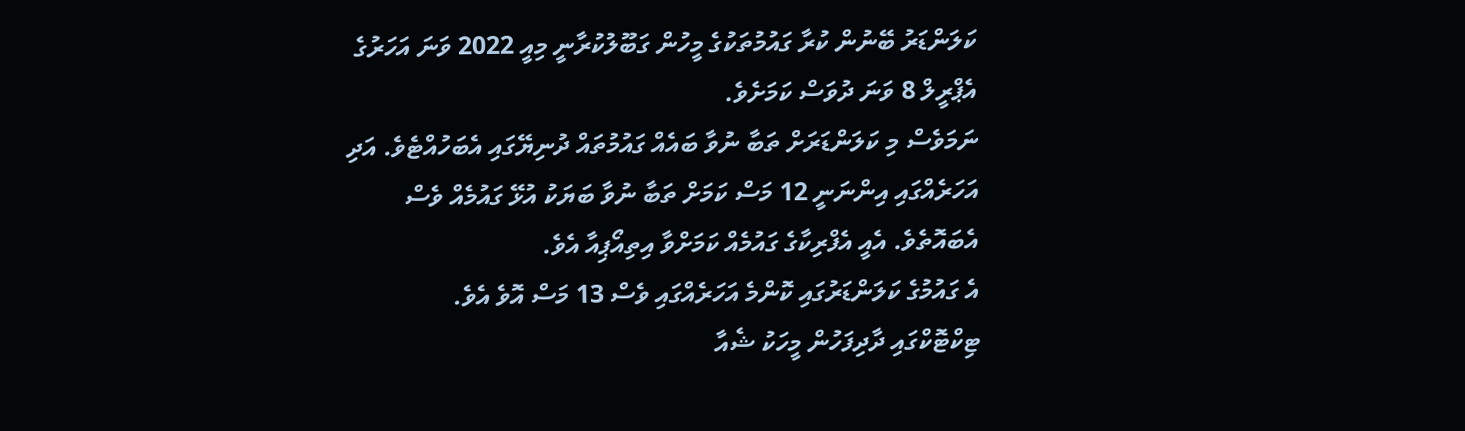ކަލަންޑަރު ބޭނުން ކުރާ ގައުމުތަކުގެ މީހުން ގަބޫލުކުރާނީ މިއީ 2022 ވަނަ އަހަރުގެ އެޕްރީލް 8 ވަނަ ދުވަސް ކަމަށެވެ.
ނަމަވެސް މި ކަލަންޑަރަށް ތަބާ ނުވާ ބައެއް ގައުމުތައް ދުނިޔޭގައި އެބަހުއްޓެވެ. އަދި އަހަރެއްގައި އިންނަނީ 12 މަސް ކަމަށް ތަބާ ނުވާ ބަޔަކު އުޅޭ ގައުމެއް ވެސް އެބައޮތެވެ. އެއީ އެފްރިކާގެ ގައުމެއް ކަމަށްވާ އިތިއޯޕިއާ އެވެ.
އެ ގައުމުގެ ކަލަންޑަރުގައި ކޮންމެ އަހަރެއްގައި ވެސް 13 މަސް އޮވެ އެވެ.
ޓިކްޓޮކްގައި ދާދިފަހުން މީހަކު ޝެއާ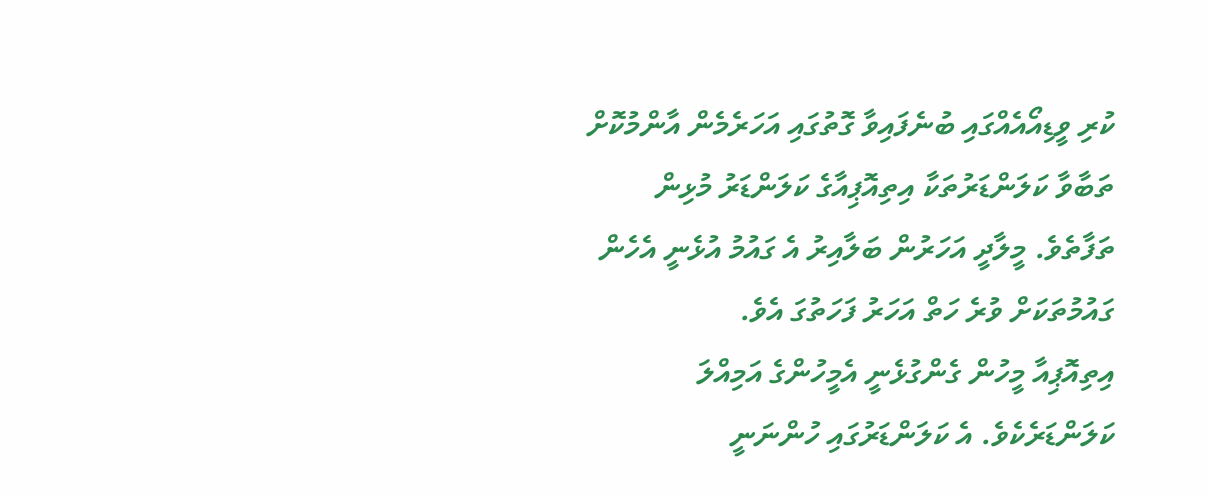ކުރި ވީޑިއޯއެއްގައި ބުނެފައިވާ ގޮތުގައި އަހަރެމެން އާންމުކޮށް ތަބާވާ ކަލަންޑަރުތަކާ އިތިއޮޕިއާގެ ކަލަންޑަރު މުޅިން ތަފާތެވެ. މީލާދީ އަހަރުން ބަލާއިރު އެ ގައުމު އުޅެނީ އެހެން ގައުމުތަކަށް ވުރެ ހަތް އަހަރު ފަހަތުގަ އެވެ.
އިތިއޮޕިއާ މީހުން ގެންގުޅެނީ އެމީހުންގެ އަމިއްލަ ކަލަންޑަރެކެވެ. އެ ކަލަންޑަރުގައި ހުންނަނީ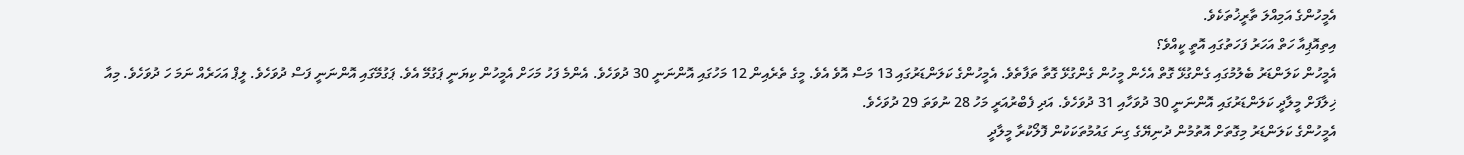އެމީހުންގެ އަމިއްލަ ތާރީޚުތަކެވެ.
އިތިއޮޕިއާ ހަތް އަހަރު ފަހަތުގައި އޮތީ ކީއްވެ؟
އެމީހުން ކަލަންޑަރު ބެލުމުގައި ގެންގުޅޭ ގޮތް އެހެން މީހުން ގެންގުޅޭ ގޮތާ ތަފާތެވެ. އެމީހުންގެ ކަލަންޑަރުގައި 13 މަސް އޮވެ އެވެ. މީގެ ތެރެއިން 12 މަހުގައި އޮންނަނީ 30 ދުވަހެވެ. އެންމެ ފަހު މަހަށް އެމީހުން ކިޔަނީ ޕަގުމޭ އެވެ. ޕަގުމޭގައި އޮންނަނީ ފަސް ދުވަހެވެ. ލީޕް އަހަރެއް ނަމަ ހަ ދުވަހެވެ. މިއާ ޚިލާފަށް މީލާދީ ކަލަންޑަރުގައި އޮންނަނީ 30 ދުވަހާއި 31 ދުވަހެވެ. އަދި ފެބްރުއަރީ މަހު 28 ނުވަތަ 29 ދުވަހެވެ.
އެމީހުންގެ ކަލަންޑަރު މިގޮތަށް އޮތުމުން ދުނިޔޭގެ ގިނަ ގައުމުތަކަކުން ފޮލޯކުރާ މީލާދީ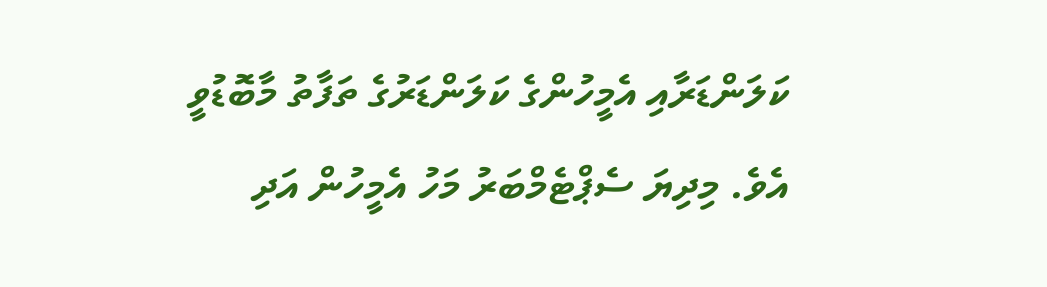ކަލަންޑަރާއި އެމީހުންގެ ކަލަންޑަރުގެ ތަފާތު މާބޮޑުވީ އެވެ. މިދިޔަ ސެޕްޓެމްބަރު މަހު އެމީހުން އަދި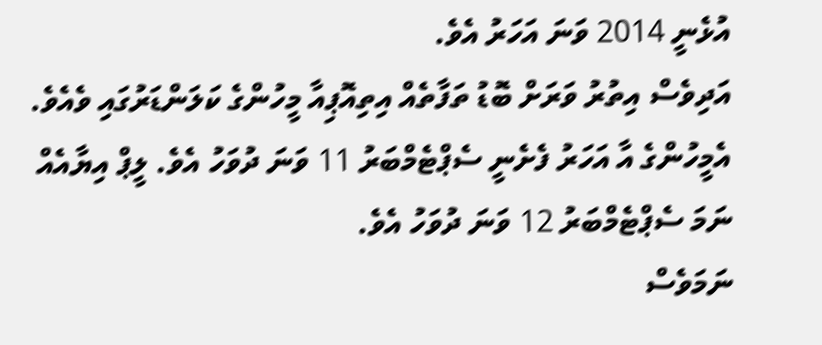އުޅެނީ 2014 ވަނަ އަހަރު އެވެ.
އަދިވެސް އިތުރު ވަރަށް ބޮޑު ތަފާތެއް އިތިއޮޕިއާ މީހުންގެ ކަލަންޑަރުގައި ވެއެވެ. އެމީހުންގެ އާ އަހަރު ފެށެނީ ސެޕްޓެމްބަރު 11 ވަނަ ދުވަހު އެވެ. ލީޕް އިޔާއެއް ނަމަ ސެޕްޓެމްބަރު 12 ވަނަ ދުވަހު އެވެ.
ނަމަވެސް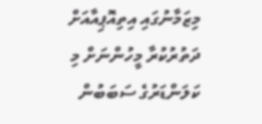މިޒަމާނުގައި އިތިއޮޕިއާއަށް ދަތުރުކުރާ މީހުންނަށް މި ކަލަންޑަރުގެ ސަބަބުން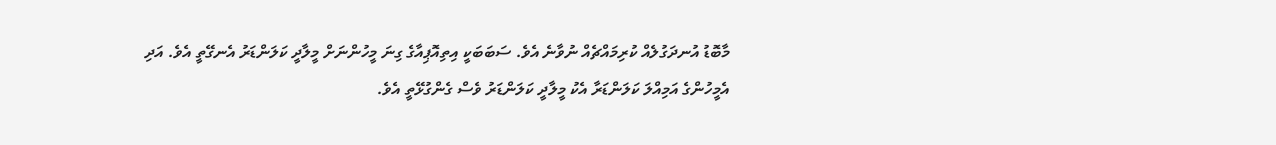މާބޮޑު އުނދަގުލެއް ކުރިމައްޗެއް ނުވާނެ އެވެ. ސަބަބަކީ އިތިއޮޕިއާގެ ގިނަ މީހުންނަށް މީލާދީ ކަލަންޑަރު އެނގޭތީ އެވެ. އަދި އެމީހުންގެ އަމިއްލަ ކަލަންޑަރާ އެކު މީލާދީ ކަލަންޑަރު ވެސް ގެންގުޅޭތީ އެވެ.